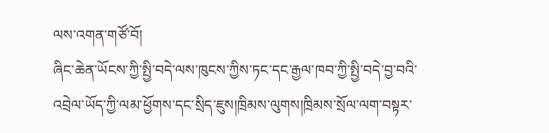ལས་འགན་གཙོ་བོ།
ཞིང་ཆེན་ཡོངས་ཀྱི་སྤྱི་བདེ་ལས་ཁུངས་ཀྱིས་ཏང་དང་རྒྱལ་ཁབ་ཀྱི་སྤྱི་བདེ་བྱ་བའི་འབྲེལ་ཡོད་ཀྱི་ལམ་ཕྱོགས་དང་སྲིད་ཇུས།ཁྲིམས་ལུགས།ཁྲིམས་སྲོལ་ལག་བསྟར་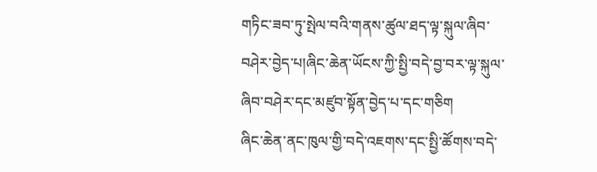གཏིང་ཟབ་ཏུ་སྤེལ་བའི་གནས་ཚུལ་ཐད་ལྟ་སྐུལ་ཞིབ་བཤེར་བྱེད་པ།ཞིང་ཆེན་ཡོངས་ཀྱི་སྤྱི་བདེ་བྱ་བར་ལྟ་སྐུལ་ཞིབ་བཤེར་དང་མཛུབ་སྟོན་བྱེད་པ་དང་གཅིག
ཞིང་ཆེན་ནང་ཁུལ་གྱི་བདེ་འཇགས་དང་སྤྱི་ཚོགས་བདེ་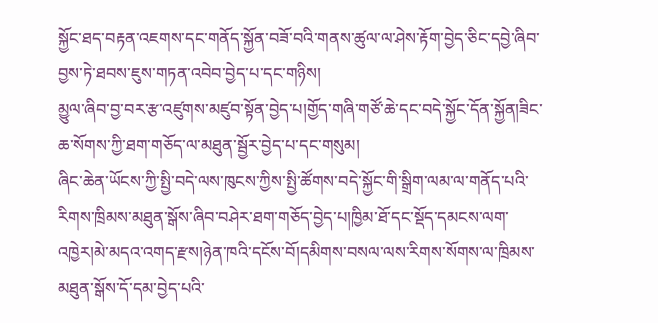སྐྱོང་ཐད་བརྟན་འཇགས་དང་གནོད་སྐྱོན་བཟོ་བའི་གནས་ཚུལ་ལ་ཤེས་རྟོག་བྱེད་ཅིང་དབྱེ་ཞིབ་བྱས་ཏེ་ཐབས་ཇུས་གཏན་འབེབ་བྱེད་པ་དང་གཉིས།
མྱུལ་ཞིབ་བྱ་བར་རྩ་འཛུགས་མཛུབ་སྟོན་བྱེད་པ།གྱོད་གཞི་གཙོ་ཆེ་དང་བདེ་སྐྱོང་དོན་སྐྱོན།ཟིང་ཆ་སོགས་ཀྱི་ཐག་གཅོད་ལ་མཐུན་སྦྱོར་བྱེད་པ་དང་གསུམ།
ཞིང་ཆེན་ཡོངས་ཀྱི་སྤྱི་བདེ་ལས་ཁུངས་ཀྱིས་སྤྱི་ཚོགས་བདེ་སྐྱོང་གི་སྒྲིག་ལམ་ལ་གནོད་པའི་རིགས་ཁྲིམས་མཐུན་སྒོས་ཞིབ་བཤེར་ཐག་གཅོད་བྱེད་པ།ཁྱིམ་ཐོ་དང་སྡོད་དམངས་ལག་འཁྱེར།མེ་མདའ་འགད་རྫས།ཉེན་ཁའི་དངོས་བོ།དམིགས་བསལ་ལས་རིགས་སོགས་ལ་ཁྲིམས་མཐུན་སྒོས་དོ་དམ་བྱེད་པའི་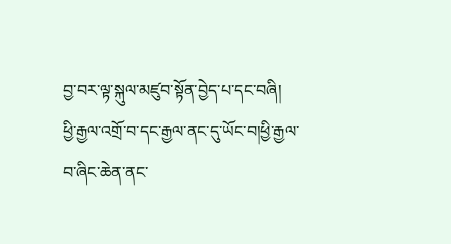བྱ་བར་ལྟ་སྐུལ་མཛུབ་སྟོན་བྱེད་པ་དང་བཞི།
ཕྱི་རྒྱལ་འགྲོ་བ་དང་རྒྱལ་ནང་དུ་ཡོང་བ།ཕྱི་རྒྱལ་བ་ཞིང་ཆེན་ནང་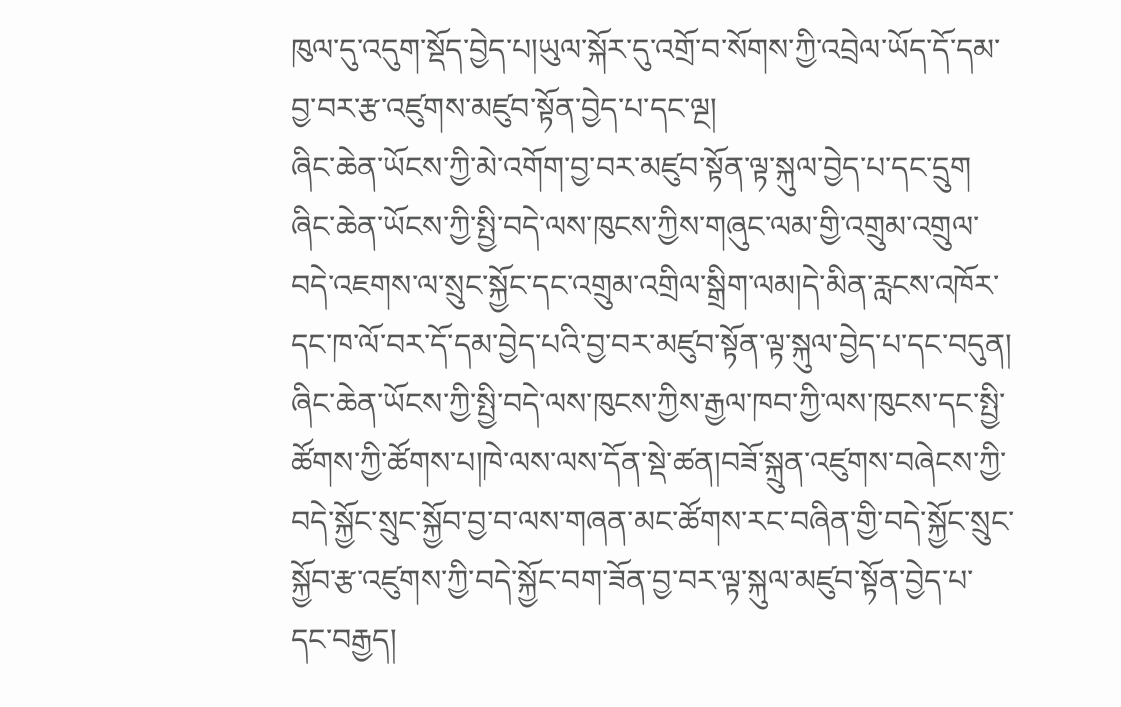ཁུལ་དུ་འདུག་སྡོད་བྱེད་པ།ཡུལ་སྐོར་དུ་འགྲོ་བ་སོགས་ཀྱི་འབྲེལ་ཡོད་དོ་དམ་བྱ་བར་རྩ་འཛུགས་མཛུབ་སྟོན་བྱེད་པ་དང་ལྔ།
ཞིང་ཆེན་ཡོངས་ཀྱི་མེ་འགོག་བྱ་བར་མཛུབ་སྟོན་ལྟ་སྐུལ་བྱེད་པ་དང་དྲུག
ཞིང་ཆེན་ཡོངས་ཀྱི་སྤྱི་བདེ་ལས་ཁུངས་ཀྱིས་གཞུང་ལམ་གྱི་འགྲུམ་འགྲུལ་བདེ་འཇགས་ལ་སྲུང་སྐྱོང་དང་འགྲུམ་འགྲིལ་སྒྲིག་ལམ།དེ་མིན་རླངས་འཁོར་དང་ཁ་ལོ་བར་དོ་དམ་བྱེད་པའི་བྱ་བར་མཛུབ་སྟོན་ལྟ་སྐུལ་བྱེད་པ་དང་བདུན།
ཞིང་ཆེན་ཡོངས་ཀྱི་སྤྱི་བདེ་ལས་ཁུངས་ཀྱིས་རྒྱལ་ཁབ་ཀྱི་ལས་ཁུངས་དང་སྤྱི་ཚོགས་ཀྱི་ཚོགས་པ།ཁེ་ལས་ལས་དོན་སྡེ་ཚན།བཟོ་སྐྲུན་འཛུགས་བཞེངས་ཀྱི་བདེ་སྐྱོང་སྲུང་སྐྱོབ་བྱ་བ་ལས་གཞན་མང་ཚོགས་རང་བཞིན་གྱི་བདེ་སྐྱོང་སྲུང་སྐྱོབ་རྩ་འཛུགས་ཀྱི་བདེ་སྐྱོང་བག་ཟོན་བྱ་བར་ལྟ་སྐུལ་མཛུབ་སྟོན་བྱེད་པ་དང་བརྒྱད།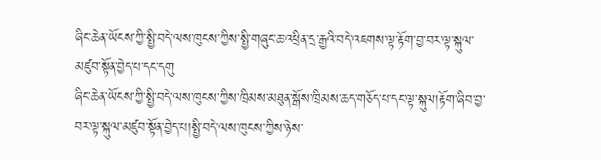ཞིང་ཆེན་ཡོངས་ཀྱི་སྤྱི་བདེ་ལས་ཁུངས་ཀྱིས་སྤྱི་གཞུང་ཆ་འཕྲིན་དྲ་རྒྱའི་བདེ་འཇགས་ལྟ་རྟོག་བྱ་བར་ལྟ་སྐུལ་མཛུབ་སྟོན་བྱེད་པ་དང་དགུ
ཞིང་ཆེན་ཡོངས་ཀྱི་སྤྱི་བདེ་ལས་ཁུངས་ཀྱིས་ཁྲིམས་མཐུན་སྒོས་ཁྲིམས་ཆད་གཅོད་པ་དང་ལྟ་སྐུལ།རྟོག་ཞིབ་བྱ་བར་ལྟ་སྐུལ་མཛུབ་སྟོན་བྱེད་པ།སྤྱི་བདེ་ལས་ཁུངས་ཀྱིས་ཉེས་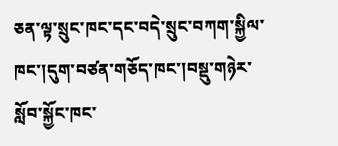ཅན་ལྟ་སྲུང་ཁང་དང་བདེ་སྲུང་བཀག་སྐྱིལ་ཁང་།དུག་བཙན་གཅོད་ཁང་།བསྡུ་གཉེར་སློབ་སྐྱོང་ཁང་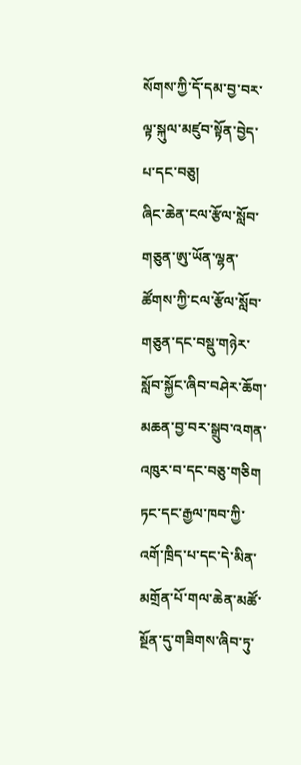སོགས་ཀྱི་དོ་དམ་བྱ་བར་ལྟ་སྐུལ་མཛུབ་སྟོན་བྱེད་པ་དང་བཅུ།
ཞིང་ཆེན་ངལ་རྩོལ་སློབ་གཅུན་ཨུ་ཡོན་ལྷན་ཚོགས་ཀྱི་ངལ་རྩོལ་སློབ་གཅུན་དང་བསྡུ་གཉེར་སློབ་སྐྱོང་ཞིབ་བཤེར་ཆོག་མཆན་བྱ་བར་སྒྲུབ་འགན་འཁུར་བ་དང་བཅུ་གཅིག
ཏང་དང་རྒྱལ་ཁབ་ཀྱི་འགོ་ཁྲིད་པ་དང་དེ་མིན་མགྲོན་པོ་གལ་ཆེན་མཚོ་སྔོན་དུ་གཟིགས་ཞིབ་ཏུ་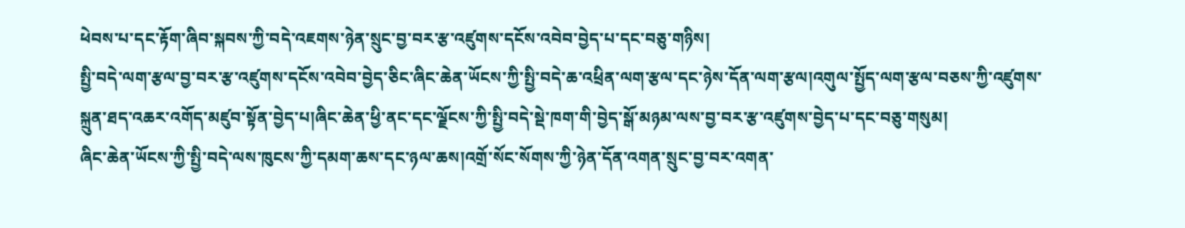ཕེབས་པ་དང་རྟོག་ཞིབ་སྐབས་ཀྱི་བདེ་འཇགས་ཉེན་སྲུང་བྱ་བར་རྩ་འཛུགས་དངོས་འབེབ་བྱེད་པ་དང་བཅུ་གཉིས།
སྤྱི་བདེ་ལག་རྩལ་བྱ་བར་རྩ་འཛུགས་དངོས་འབེབ་བྱེད་ཅིང་ཞིང་ཆེན་ཡོངས་ཀྱི་སྤྱི་བདེ་ཆ་འཕྲིན་ལག་རྩལ་དང་ཉེས་དོན་ལག་རྩལ།འགུལ་སྤྱོད་ལག་རྩལ་བཅས་ཀྱི་འཛུགས་སྐྲུན་ཐད་འཆར་འགོད་མཛུབ་སྟོན་བྱེད་པ།ཞིང་ཆེན་ཕྱི་ནང་དང་ལྗོངས་ཀྱི་སྤྱི་བདེ་སྡེ་ཁག་གི་བྱེད་སྒོ་མཉམ་ལས་བྱ་བར་རྩ་འཛུགས་བྱེད་པ་དང་བཅུ་གསུམ།
ཞིང་ཆེན་ཡོངས་ཀྱི་སྤྱི་བདེ་ལས་ཁུངས་ཀྱི་དམག་ཆས་དང་ཉལ་ཆས།འགྲོ་སོང་སོགས་ཀྱི་ཉེན་དོན་འགན་སྲུང་བྱ་བར་འགན་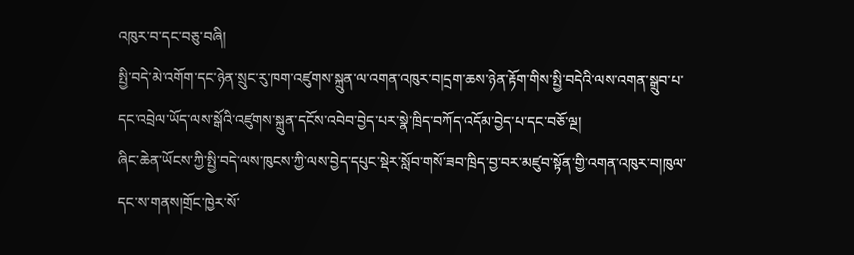འཁུར་བ་དང་བཅུ་བཞི།
སྤྱི་བདེ་མེ་འགོག་དང་ཉེན་སྲུང་རུ་ཁག་འཛུགས་སྐྲུན་ལ་འགན་འཁུར་བ།དྲག་ཆས་ཉེན་རྟོག་གིས་སྤྱི་བདེའི་ལས་འགན་སྒྲུབ་པ་དང་འབྲེལ་ཡོད་ལས་སྒོའི་འཛུགས་སྐྲུན་དངོས་འབེབ་བྱེད་པར་སྣེ་ཁྲིད་བཀོད་འདོམ་བྱེད་པ་དང་བཅོ་ལྔ།
ཞིང་ཆེན་ཡོངས་ཀྱི་སྤྱི་བདེ་ལས་ཁུངས་ཀྱི་ལས་བྱེད་དཔུང་སྡེར་སློབ་གསོ་ཟབ་ཁྲིད་བྱ་བར་མཛུབ་སྟོན་གྱི་འགན་འཁུར་བ།ཁུལ་དང་ས་གནས།གྲོང་ཁྱེར་སོ་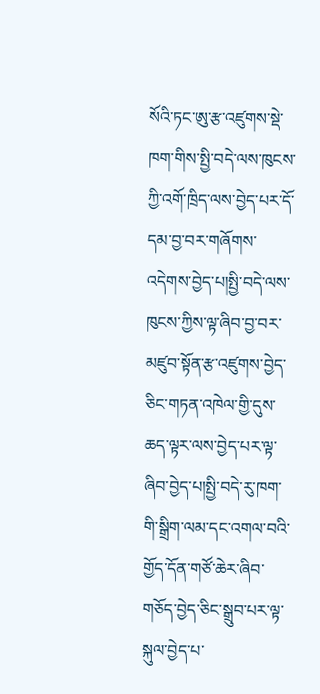སོའི་ཏང་ཨུ་རྩ་འཛུགས་སྡེ་ཁག་གིས་སྤྱི་བདེ་ལས་ཁུངས་ཀྱི་འགོ་ཁྲིད་ལས་བྱེད་པར་དོ་དམ་བྱ་བར་གཞོགས་འདེགས་བྱེད་པ།སྤྱི་བདེ་ལས་ཁུངས་ཀྱིས་ལྟ་ཞིབ་བྱ་བར་མཛུབ་སྟོན་རྩ་འཛུགས་བྱེད་ཅིང་གཏན་འཁེལ་གྱི་དུས་ཆད་ལྟར་ལས་བྱེད་པར་ལྟ་ཞིབ་བྱེད་པ།སྤྱི་བདེ་རུ་ཁག་གི་སྒྲིག་ལམ་དང་འགལ་བའི་གྱོད་དོན་གཙོ་ཆེར་ཞིབ་གཅོད་བྱེད་ཅིང་སྒྲུབ་པར་ལྟ་སྐུལ་བྱེད་པ་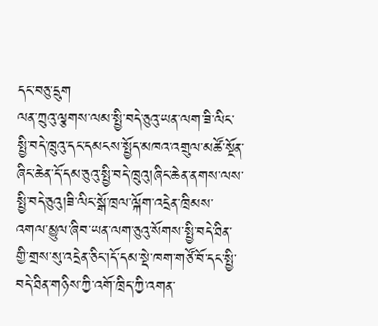དང་བཅུ་དྲུག
ལན་ཀྲུའུ་ལྕགས་ལམ་སྤྱི་བདེ་ཅུའུ་ཡན་ལག་ཟི་ལིང་སྤྱི་བདེ་ཁྲུའུ་དང་དམངས་སྤྱོད་མཁའ་འགྲུལ་མཚོ་སྔོན་ཞིང་ཆེན་དོ་དམ་ཅུའུ་སྤྱི་བདེ་ཁྲུའུ།ཞིང་ཆེན་ནགས་ལས་སྤྱི་བདེ་ཅུའུ།ཟི་ལིང་སྒོ་ཁྲལ་ལྐོག་འདྲེན་ཁྲིམས་འགལ་མྱུལ་ཞིབ་ཡན་ལག་ཅུའུ་སོགས་སྤྱི་བདེ་ཐིན་གྱི་གྲས་སུ་འདྲེན་ཅིང་།དོ་དམ་སྡེ་ཁག་གཙོ་བོ་དང་སྤྱི་བདེ་ཐིན་གཉིས་ཀྱི་འགོ་ཁྲིད་ཀྱི་འགན་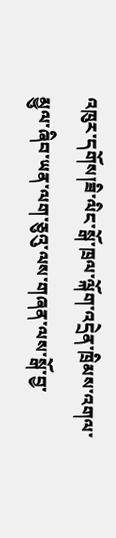འཁུར་དགོས།ཟི་ལིང་སྒོ་ཁྲལ་ལྐོག་འདྲེན་ཁྲིམས་འགལ་མྱུལ་ཞིབ་ཡན་ལག་ཅུའུ་ལས་གཞན་ལས་སྒོ་བྱ་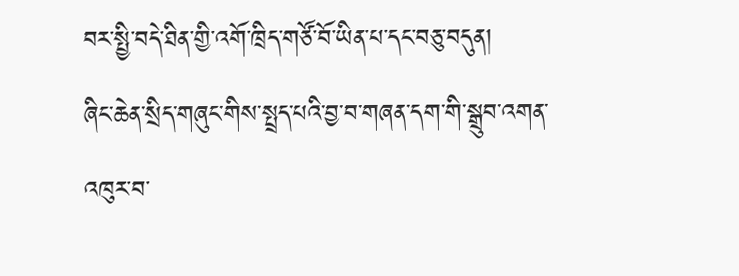བར་སྤྱི་བདེ་ཐིན་གྱི་འགོ་ཁྲིད་གཙོ་བོ་ཡིན་པ་དང་བཅུ་བདུན།
ཞིང་ཆེན་སྲིད་གཞུང་གིས་སྤྲད་པའི་བྱ་བ་གཞན་དག་གི་སྒྲུབ་འགན་འཁུར་བ་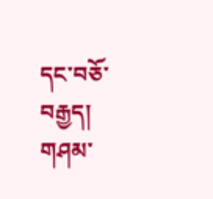དང་བཅོ་བརྒྱད།
གཤམ་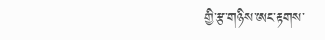གྱི་རྩ་གཉིས་ཨང་རྟགས་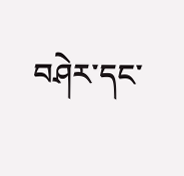བཤེར་དང་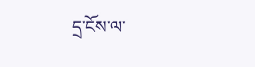དྲ་ངོས་ལ་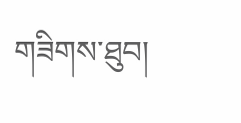གཟིགས་ཐུབ།